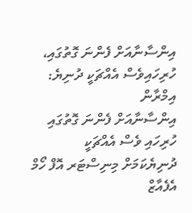އިންސާނާއަށް ފެންނަ ގޮތުގައި، ހުރިހައިވެސް އެއްޗަކީ ދުނިޔެ: އިމްރާން
އިންސާނާއަށް ފެންނަ ގޮތުގައި ހުރިހައި ވެސް އެއްޗަކީ ދުނިޔެކަމަށް މިނިސްޓަރ އޮފް ހޯމް އެފެއާޒް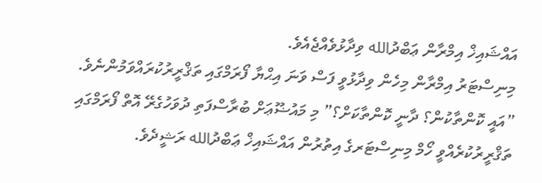އައްޝައިޚް އިމްރާން ޢަބްދުالله ވިދާޅުވެއްޖެއެވެ.
މިނިސްޓަރު އިމްރާން މިހެން ވިދާޅުވީ ފަސް ވަނަ އިޙްޔާ ފޯރަމްގައި ތަޤްރީރުކުރައްވަމުންނެވެ.
”އައީ ކޮންތާކުން؟ ދާނީ ކޮންތާކަށް؟” މި މައުޟޫޢަށް ބުރާސްފަތި ދުވަހުގެރޭ އޮތް ފޯރަމްގައި ތަޤްރީރުކުރެއްވީ ހޯމް މިނިސްޓަރގެ އިތުރުން އައްޝައިޚް ޢަބްދުالله ރަޝީދެވެ.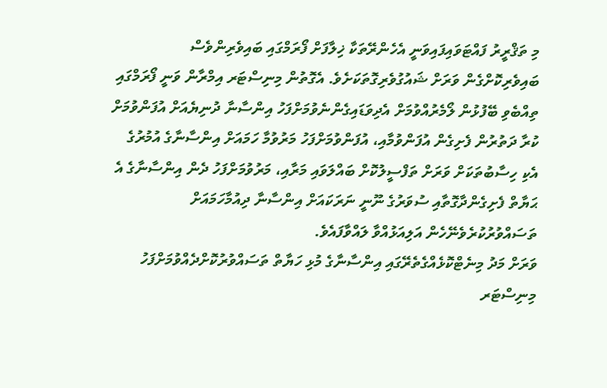މި ތަޤްރީރު ފައްޓަވައިފައިވަނީ އެހެންރޭތަކާ ޚިލާފަށް ފޯރަމްގައި ބައިވެރިންވެސް ބައިވެރިކޮށްގެން ވަރަށް ޝައުގުވެރިގޮތަކަށެވެ. އެގޮތުން މިނިސްޓަރ އިމްރާން ވަނީ ފޯރަމްގައި ތިއްބެވި ބޭފުޅުން ލޯމެރުއްވުމަށް އެދިވަޑައިގެންނެވުމަށްފަހު އިންސާނާ ދުނިޔެއަށް އުފަންވުމަށް ކުރާ ދަތުރުން ފެށިގެން އުފަންވުމާއި، އުފަންވުމަށްފަހު މަރުވުމާ ހަމައަށް އިންސާނާގެ އުމުރުގެ އެކި ހިސާބުތަކަށް ވަރަށް ތަފްސީލުކޮށް ބައްލަވައި މަރާއި، މަރުވުމަށްފަހު ދެން އިންސާނާގެ އެ ޙަޔާތް ފެށިގެންދާގޮތާއި ސުވަރުގެ ނޫނީ ނަރަކައަށް އިންސާނާ ދިއުމާހަމައަށް ތަސައްވުރުކުރެވެނޭހެން އަލިއަޅުއްވާ ލައްވާފައެވެ.
ވަރަށް މަދު މިނެޓްކޮޅެއްގެތެރޭގައި އިންސާނާގެ މުޅި ހަޔާތް ތަސައްވުރުކޮށްދެއްވުމަށްފަހު މިނިސްޓަރ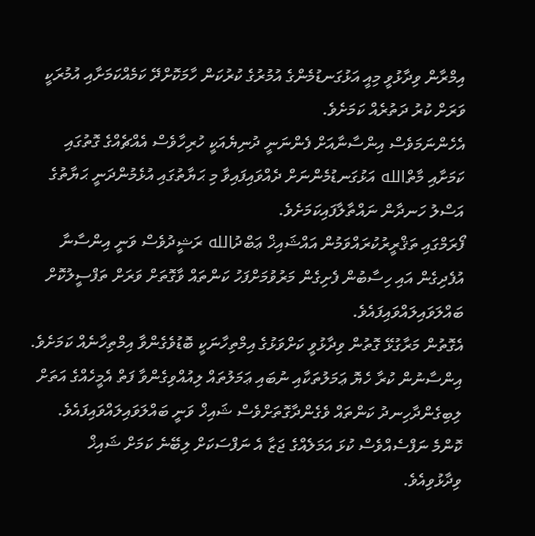އިމްރާން ވިދާޅުވީ މިއީ އަޅުގަނޑުމެންގެ އުމުރުގެ ކުރުކަން ހާމަކޮށްދޭ ކަމެއްކަމަށާއި އުމުރަކީ ވަރަށް ކުރު ދަތުރެއް ކަމަށެވެ.
އެހެންނަމަވެސް އިންސާނާއަށް ފެންނަނީ ދުނިޔެއަކީ ހުރިހާވެސް އެއްޗެއްގެ ގޮތުގައި ކަމަށާއި މާތްالله އަޅުގަނޑުމެންނަށް ދެއްވައިފައިވާ މި ޙަޔާތުގައި އުޅެމުންދަނީ ޙަޔާތުގެ އަސްލު ހަނދާން ނައްތާލާފައިކަމަށެވެ.
ފޯރަމްގައި ތަޤްރީރުކުރައްވަމުން އައްޝައިޚް ޢަބްދުالله ރަޝީދުވެސް ވަނީ އިންސާނާ އުފެދިގެން އައި ހިސާބުން ފެށިގެން މަރުވުމަށްފަހު ކަންތައް ވާގޮތަށް ވަރަށް ތަފްސީލުކޮށް ބައްލަވައިލައްވައިފައެވެ.
އެގޮތުން މަރާގުޅޭ ގޮތުން ވިދާޅުވީ ކަށްވަޅުގެ އިމްތިހާނަކީ ބޮޑުވެގެންވާ އިމްތިހާނެއް ކަމަށެވެ. އިންސާނުން ކުރާ ހެޔޮ ޢަމަލުތަކާއި ނުބައި ޢަމަލުތައް ލިއުއްވިގެންވާ ފަތް އެމީހެއްގެ އަތަށް ލިބިގެންދާހިނދު ކަންތައް ވެގެންދާގޮތަށްވެސް ޝައިޚް ވަނީ ބައްލަވައިލައްވައިފައެވެ. ކޮންމެ ނަފްސެއްވެސް ކުޅަ އަމަލެއްގެ ޖަޒާ އެ ނަފްސަކަށް ލިބޭނެ ކަމަށް ޝައިޚް ވިދާޅުވިއެވެ.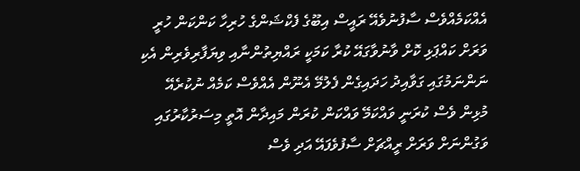އެއްކަމެއްވެސް ސާފުނުވެއޭ ރައީސް އިބޫގެ ފެކްޝަންގެ ހުރިހާ ކަންކަން ހުރީ ވަރަށް ކައްޕަޅި ކޮށް ވާނުވާގައޭ ކުރާ ކަމަކީ ރައްޔިތުންނާއި ވިޔަފާރިވެރިން އެކި ނަންނަމުގައި ގަވާއިދު ހަދައިގެން ފެލުމޭ އެނޫން އެއްވެސް ކަމެއް ނުކުރެއޭ މުޅިން ވެސް ކުރަނީ ވައްކަމޭ ވައްކަން ކުރަން މައިދާން އޮތީ މިސަރުކާރުގައި ވަގުންނަށް ވަރަށް ރީއްޗަށް ސާފުވެފައޭ އަދި ވެސް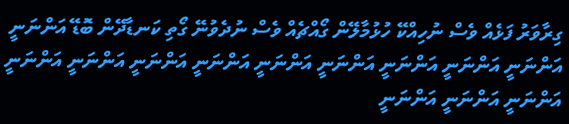ގިރާވަރު ފަޅެއް ވެސް ނުހިއްކޭ ހުޅުމާލޭން ގޯއްޗެއް ވެސް ނުދެވުނޭ ގޯތި ކަނޑާދޭން ބޮޑޭ އަންނަނީ އަންނަނީ އަންނަނީ އަންނަނީ އަންނަނީ އަންނަނީ އަންނަނީ އަންނަނީ އަންނަނީ އަންނަނީ އަންނަނީ އަންނަނީ އަންނަނީ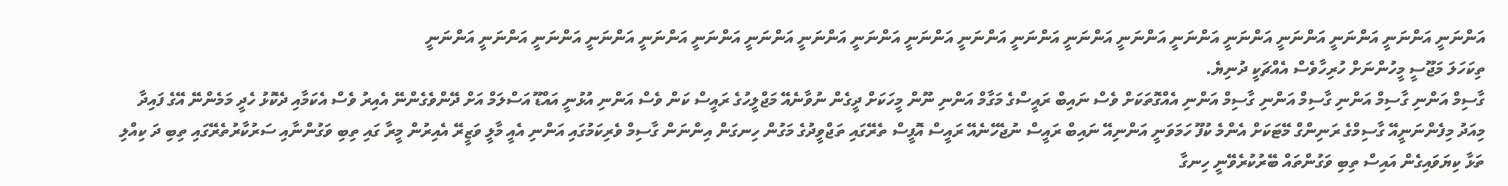އަންނަނީ އަންނަނީ އަންނަނީ އަންނަނީ އަންނަނީ އަންނަނީ އަންނަނީ އަންނަނީ އަންނަނީ އަންނަނީ އަންނަނީ އަންނަނީ އަންނަނީ އަންނަނީ އަންނަނީ އަންނަނީ އަންނަނީ އަންނަނީ އަންނަނީ އަންނަނީ
ތިކަހަލަ މަޖޫސީ މީހުންނަށް ހުރިހާވެސް އެއްޗަކީ ދުނިޔެ.
ގާސިމް އަންނި ގާސިމް އަންނި ގާސިމް އަންނި ގާސިމް އަންނި އެއްގޮތަކަށް ވެސް ނައިބް ރައީސްގެ މަގާމް އަންނި ނޫން މީހަކަށް ދީގެން ނުވާނެއޭ މަޖްލީހުގެ ރައީސް ކަން ވެސް އަންނި އުޅުނީ އައްޑޫ އަސްލަމް އަށް ދޭންވެގެންނޭ އެއިރު ވެސް އެކަމާއި ދެކޮޅު ހެދީ މަމެންނޭ އޭގެ ފައިދާ މިއަދު މިފެންނަނީއޭ ގާސިމްގެ ރަނިންގް މޭޓަކަށް އެންމެ ކުފޫ ހަމަވަނީ އަންނިއޭ ނައިބް ރައީސް ނުޖެހޭނެއޭ ރައީސް އޮފީސް ތެރޭގައި ތަޖްވީދުގެ މަގުން ހިނގަން އިންނަން ގާސިމް ވެރިކަމުގައި އަންނި އެއީ މާލީ ވަޒީރޭ އެއިރުން މީރާ ގައި ތިބި ވަގުންނާއި ސަރުކާރުތެރޭގައި ތިބި ދަ ކިއްލި ތަޅާ ކިޔަވައިގެން އައިސް ތިބި ވަގުންތައް ބޭރުކުރެވޭނީ ހިނގާ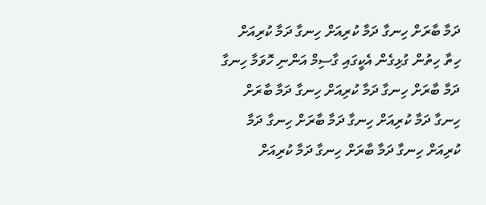ދަމާ ބާރަށް ހިނގާ ދަމާ ކުރިއަށް ހިނގާ ދަމާ ކުރިއަށް ހިތާ ހިތުން ގުޅިގެން އެކީގައި ގާސިމް އަންނި ހޮވަމާ ހިނގާ ދަމާ ބާރަށް ހިނގާ ދަމާ ކުރިއަށް ހިނގާ ދަމާ ބާރަށް ހިނގާ ދަމާ ކުރިއަށް ހިނގާ ދަމާ ބާރަށް ހިނގާ ދަމާ ކުރިއަށް ހިނގާ ދަމާ ބާރަށް ހިނގާ ދަމާ ކުރިއަށް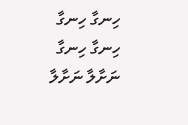ހިނގާ ހިނގާ ހިނގާ ހިނގާ ނަށާލާ ނަށާލާ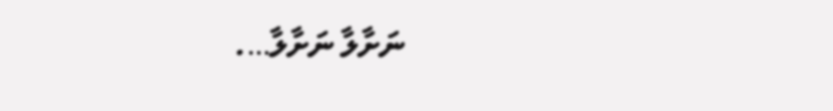ނަށާލާ ނަށާލާ….